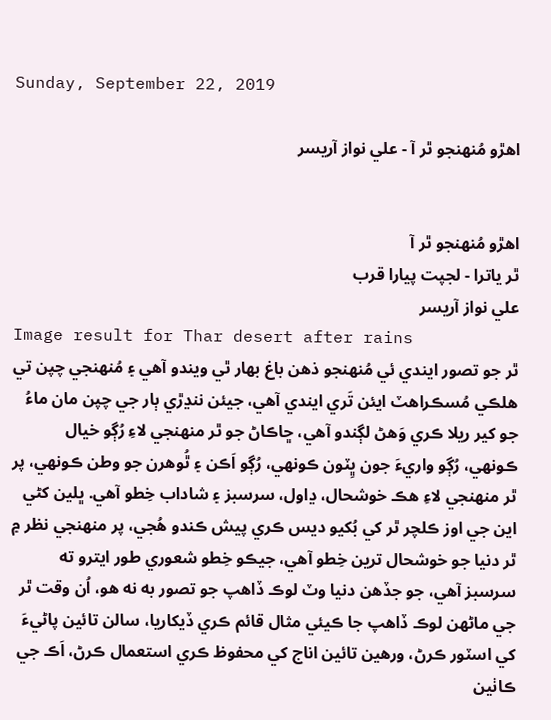Sunday, September 22, 2019

اهڙو مُنهنجو ٿر آ - علي نواز آريسر


اهڙو مُنهنجو ٿر آ
ٿر ياترا - لجپت پيارا قرب
علي نواز آريسر
Image result for Thar desert after rains
ٿر جو تصور ايندي ئي مُنهنجو ذهن باغ بھار ٿي ويندو آهي ۽ مُنهنجي چپن تي هلڪي مُسڪراهٽ ايئن تَري ايندي آهي، جيئن ننڍڙي ٻار جي چپن مان ماءُ جو کير ريلا ڪري وَهڻ لڳندو آهي، ڇاڪاڻ جو ٿر منهنجي لاءِ رُڳو خيال ڪونهي، رُڳو واريءَ جون ڀِٽون ڪونهي، رُڳو اَڪن ۽ ٿُوهرن جو وطن ڪونهي، پر ٿر منهنجي لاءِ هڪ خوشحال، ڍاول، سرسبز ۽ شاداب خِطو آهي. ڀلين کڻي اين جي اوز ڪلچر ٿر کي بُکيو ديس ڪري پيش ڪندو هُجي، پر منهنجي نظر ۾ ٿر دنيا جو خوشحال ترين خِطو آهي، جيڪو خِطو شعوري طور ايترو ته سرسبز آهي، جو جڏهن دنيا وٽ لوڪ ڏاهپ جو تصور به نه هو، اُن وقت ٿر جي ماڻهن لوڪ ڏاهپ جا ڪيئي مثال قائم ڪري ڏيکاريا، سالن تائين پاڻيءَ کي اسٽور ڪرڻ، ورهين تائين اناج کي محفوظ ڪري استعمال ڪرڻ، اَڪ جي ڪاٺين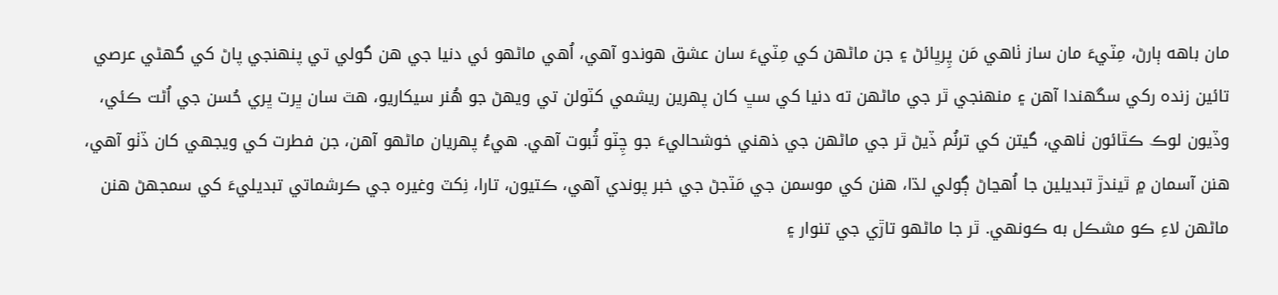مان باهه ٻارڻ، مِٽيءَ مان ساز ٺاهي مَن پِرڀائڻ ۽ جن ماڻهن کي مِٽيءَ سان عشق هوندو آهي، اُهي ماڻهو ئي دنيا جي هن گولي تي پنهنجي پاڻ کي گهڻي عرصي تائين زنده رکي سگهندا آهن ۽ منهنجي ٿر جي ماڻهن ته دنيا کي سڀ کان پهرين ريشمي کٽولن تي ويهڻ جو هُنر سيکاريو، هٿ سان ڀرت ڀري حُسن جي اُڻت ڪئي، وڏيون لوڪ ڪٿائون ٺاهي، گيتن کي ترنُم ڏيڻ ٿر جي ماڻهن جي ذهني خوشحاليءَ جو چِٽو ثُبوت آهي. هيءُ پهريان ماڻهو آهن، جن فطرت کي ويجهي کان ڏٺو آهي، هنن آسمان ۾ ٿيندڙ تبديلين جا اُهڃاڻ ڳولي لڌا، هنن کي موسمن جي مَٽجڻ جي خبر پوندي آهي، ڪتيون، تارا، نِکٽ وغيره جي ڪرشماتي تبديليءَ کي سمجهڻ هنن ماڻهن لاءِ ڪو مشڪل به ڪونهي. ٿر جا ماڻهو تاڙي جي تنوار ۽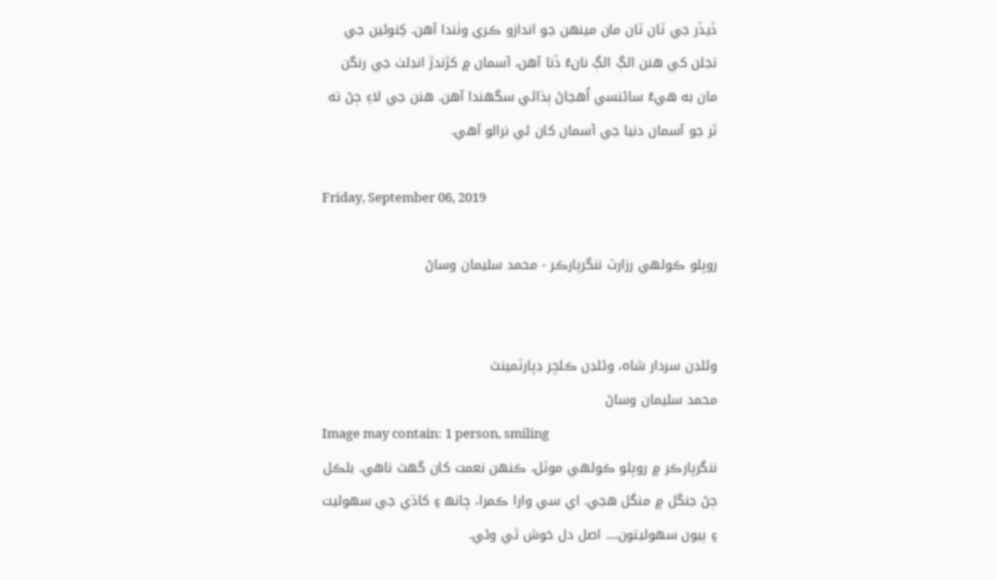ڏيڏر جي ٽان ٽان مان مينهن جو اندازو ڪري وٺندا آهن. کِنوڻين جي تجلن کي هنن الڳ الڳ نانءُ ڏنا آهن، آسمان ۾ کڙندڙ انڊلٺ جي رنگن مان به هيءُ سائنسي اُهڃاڻ ٻڌائي سگهندا آهن. هنن جي لاءِ ڄڻ ته ٿر جو آسمان دنيا جي آسمان کان ئي نرالو آهي.

Friday, September 06, 2019

روپلو ڪولھي رزارٽ ننگرپارڪر - محمد سليمان وساڻ


وئلڊن سردار شاه، وئلڊن ڪلچر ڊپارٽمينٽ
محمد سليمان وساڻ
Image may contain: 1 person, smiling
ننگرپارڪر ۾ روپلو ڪولھي موٽل، ڪنھن نعمت کان گهٽ ناهي. بلڪل ڄڻ جنگل ۾ منگل هجي. اي سي وارا ڪمرا، چانھ ۽ کاڌي جي سھوليت ۽ ٻيون سهوليتون.... اصل دل خوش ٿي وئي.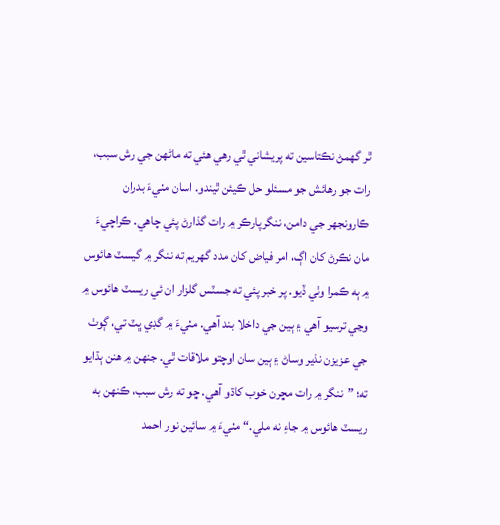ٿر گهمڻ نڪتاسين ته پريشاني ٿي رهي هئي ته ماڻھن جي رش سبب، رات جو رهائش جو مسئلو حل ڪيئن ٿيندو. اسان مٺيءَ بدران ڪارونجهر جي دامن، ننگرپارڪر ۾ رات گذارڻ پئي چاهي. ڪراچيءَ مان نڪرڻ کان اڳ، امر فياض کان مدد گهريم ته ننگر ۾ گيسٽ هائوس ۾ ٻه ڪمرا وٺي ڏيو. پر خبر پئي ته جسٽس گلزار ان ئي ريسٽ هائوس ۾ وڃي ترسيو آهي ۽ ٻين جي داخلا بند آهي. مٺيءَ ۾ گڊي ڀٽ تي، ڳوٺ جي عزيزن نذير وساڻ ۽ ٻين سان اوچتو ملاقات ٿي. جنھن ۾ هنن ٻڌايو ته؛ ”ننگر ۾ رات مڇرن خوب کاڌو آهي. ڇو ته رش سبب، ڪنهن به ريسٽ هائوس ۾ جاءِ نه ملي.“ مٺيءَ ۾ سائين نور احمد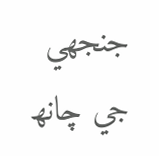جنجهي جي چانھ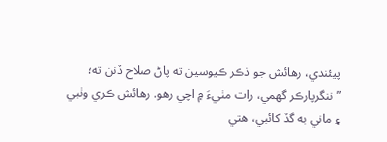پيئندي، رهائش جو ذڪر ڪيوسين ته پاڻ صلاح ڏنن ته؛ ”ننگرپارڪر گهمي، رات مٺيءَ ۾ اچي رهو. رهائش ڪري وٺبي ۽ ماني به گڏ کائبي، هتي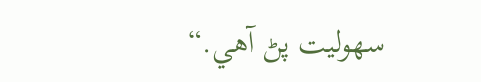سھوليت پڻ آهي.“